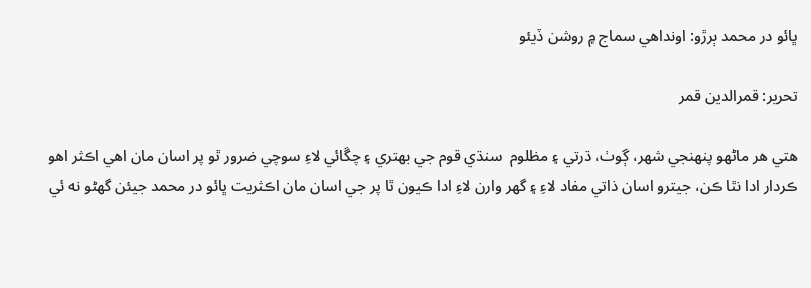ڀائو در محمد ٻرڙو: اونداهي سماج ۾ روشن ڏيئو

تحرير: قمرالدين قمر

هتي هر ماڻهو پنھنجي شھر، ڳوٺ، ڌرتي ۽ مظلوم  سنڌي قوم جي بھتري ۽ چڱائي لاءِ سوچي ضرور ٿو پر اسان مان اهي اڪثر اهو ڪردار ادا نٿا ڪن، جيترو اسان ذاتي مفاد لاءِ ۽ گهر وارن لاءِ ادا ڪيون ٿا پر جي اسان مان اڪثريت ڀائو در محمد جيئن گهڻو نه ئي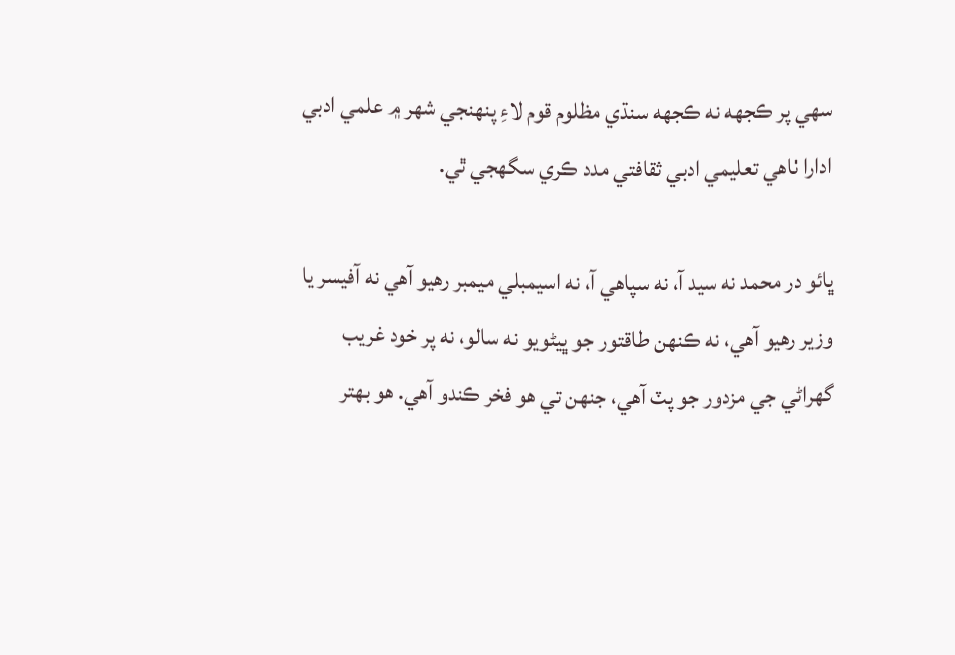سھي پر ڪجهه نه ڪجهه سنڌي مظلوم قوم لاءِ پنھنجي شھر ۾ علمي ادبي ادارا ٺاهي تعليمي ادبي ثقافتي مدد ڪري سگهجي ٿي.

ڀائو در محمد نه سيد آ، نه سپاهي آ، نه اسيمبلي ميمبر رهيو آهي نه آفيسر يا وزير رهيو آهي، نه ڪنھن طاقتور جو ڀيڻويو نه سالو، نه پر خود غريب گهراڻي جي مزدور جو پٽ آهي، جنھن تي هو فخر ڪندو آهي. هو بهتر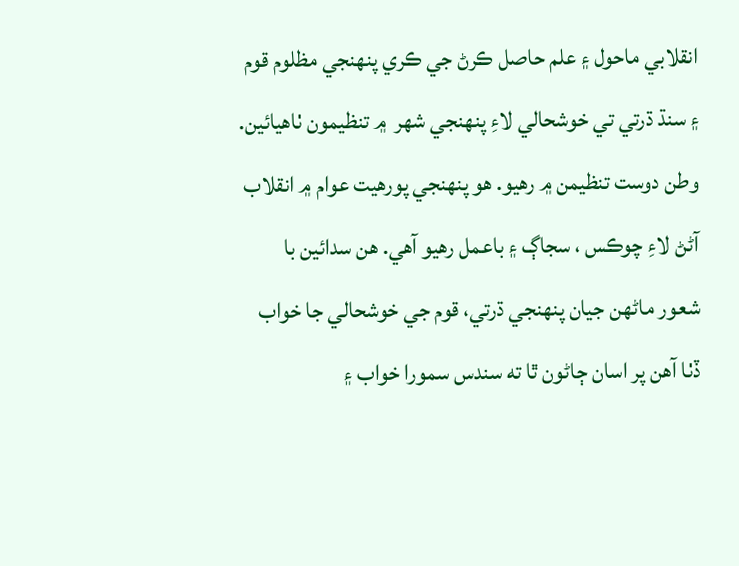انقلابي ماحول ۽ علم حاصل ڪرڻ جي ڪري پنھنجي مظلوم قوم ۽ سنڌ ڌرتي تي خوشحالي لاءِ پنھنجي شھر  ۾ تنظيمون ٺاهيائين. وطن دوست تنظيمن ۾ رهيو. هو پنھنجي پورهيت عوام ۾ انقلاب آڻڻ لاءِ چوڪس ، سجاڳ ۽ باعمل رهيو آهي. هن سدائين با شعور ماڻهن جيان پنھنجي ڌرتي، قوم جي خوشحالي جا خواب ڏٺا آهن پر اسان ڄاڻون ٿا ته سندس سمورا خواب ۽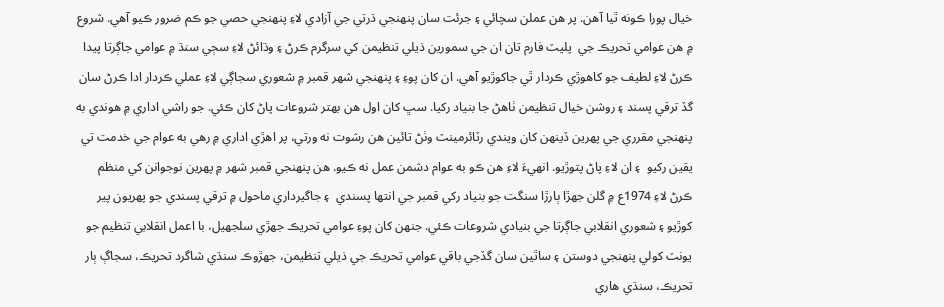خيال پورا ڪونه ٿيا آهن. پر هن عملن سچائي ۽ جرئت سان پنهنجي ڌرتي جي آزادي لاءِ پنهنجي حصي جو ڪم ضرور ڪيو آهي. شروع ۾ هن عوامي تحريڪ جي  پليٽ فارم تان ان جي سمورين ذيلي تنظيمن کي سرگرم ڪرڻ ۽ وڌائڻ لاءِ سڄي سنڌ ۾ عوامي جاڳرتا پيدا ڪرڻ لاءِ لطيف جو کاهوڙي ڪردار ٿي جاکوڙيو آهي. ان کان پوءِ ۽ پنهنجي شهر قمبر ۾ شعوري سجاڳي لاءِ عملي ڪردار ادا ڪرڻ سان گڏ ترقي پسند ۽ روشن خيال تنظيمن ٺاهڻ جا بنياد رکيا. سڀ کان اول هن بهتر شروعات پاڻ کان ڪئي. جو راشي اداري ۾ هوندي به پنهنجي مقرري جي پهرين ڏينهن کان ويندي رٽائرمينٽ وٺڻ تائين هن رشوت نه ورتي، پر اهڙي اداري ۾ رهي به عوام جي خدمت تي يقين رکيو  ۽ ان لاءِ پاڻ پتوڙيو. انھيءَ لاءِ هن ڪو به عوام دشمن عمل نه ڪيو. هن پنهنجي قمبر شهر ۾ پهرين نوجوانن کي منظم ڪرڻ لاءِ 1974ع ۾ گلن جھڙا ٻارڙا سنگت جو بنياد رکي قمبر جي انتها پسندي  ۽ جاگيرداري ماحول ۾ ترقي پسندي جو پهريون پير کوڙيو ۽ شعوري انقلابي جاڳرتا جي بنيادي شروعات ڪئي. جنهن کان پوءِ عوامي تحريڪ جھڙي سلجهيل، با اعمل انقلابي تنظيم جو يونٽ کولي پنهنجي دوستن ۽ ساٿين سان گڏجي باقي عوامي تحريڪ جي ذيلي تنظيمن، جھڙوڪ سنڌي شاگرد تحريڪ، سجاڳ ٻار تحريڪ، سنڌي هاري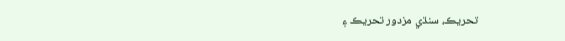تحريڪ، سنڌي مزدور تحريڪ ۽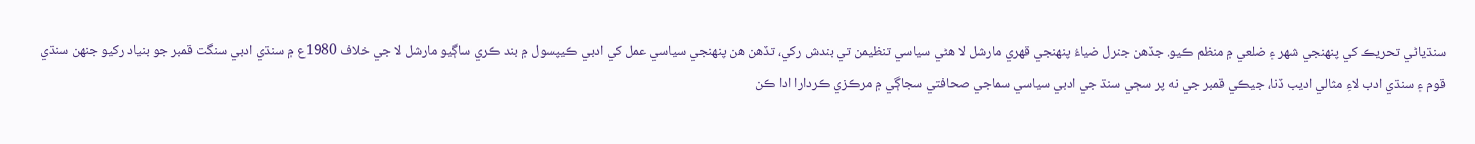سنڌياڻي تحريڪ کي پنهنجي شهر ۽ ضلعي ۾ منظم ڪيو. جڏهن جنرل ضياءُ پنهنجي قهري مارشل لا هڻي سياسي تنظيمن تي بندش رکي، تڏهن هن پنهنجي سياسي عمل کي ادبي ڪيپسول ۾ بند ڪري ساڳيو مارشل لا جي خلاف 1980ع ۾ سنڌي ادبي سنگت قمبر جو بنياد رکيو جنهن سنڌي قوم ۽ سنڌي ادب لاءِ مثالي اديب ڏنا، جيڪي قمبر جي نه پر سڄي سنڌ جي ادبي سياسي سماجي صحافتي سجاڳي ۾ مرڪزي ڪردارا ادا ڪن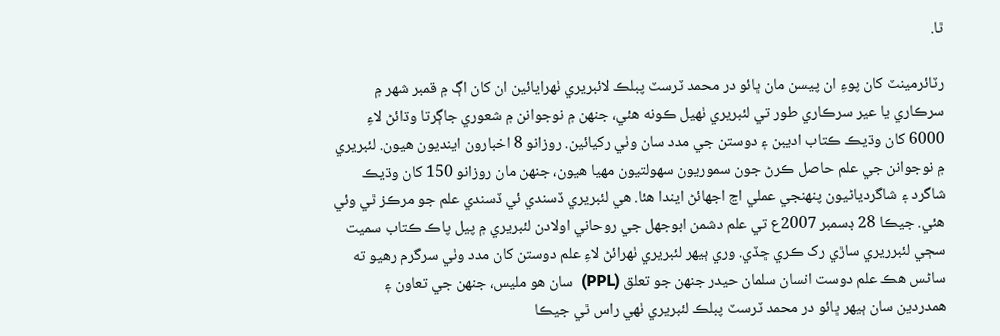ٿا.

رٽائرمينٽ کان پوءِ ان پيسن مان ڀائو در محمد ٽرسٽ پبلڪ لائبريري ٺهرايائين ان کان اڳ ۾ قمبر شهر ۾ سرڪاري يا عير سرڪاري طور تي لئبريري ٺهيل ڪونه هئي، جنهن ۾ نوجوانن ۾ شعوري جاڳرتا وڌائڻ لاءِ 6000 کان وڌيڪ ڪتاب اديبن ۽ دوستن جي مدد سان وٺي رکيائين. روزانو 8 اخبارون اينديون هيون. لئبريري ۾ نوجوانن جي علم حاصل ڪرڻ جون سموريون سهولتيون مهيا هيون، جنهن مان روزانو 150 کان وڌيڪ  شاگرد ۽ شاگردياڻيون پنهنجي عملي اڃ اجهائڻ ايندا هئا. هي لئبريري ڏسندي ئي ڏسندي علم جو مرڪز ٿي وئي هئي. جيڪا 28 ڊسمبر 2007ع تي علم دشمن ابوجهل جي روحاني اولادن لئبريري ۾ پيل پاڪ ڪتاب سميت سڄي لئبرريري ساڙي رک ڪري ڇڏي. وري ٻيهر لئبريري ٺھرائڻ لاءِ علم دوستن کان مدد وٺي سرگرم رهيو ته ساڻس هڪ علم دوست انسان سلمان حيدر جنهن جو تعلق (PPL)  سان هو مليس، جنهن جي تعاون ۽ همدردين سان ٻيھر ڀائو در محمد ٽرسٽ پبلڪ لئبريري ٺهي راس ٿي جيڪا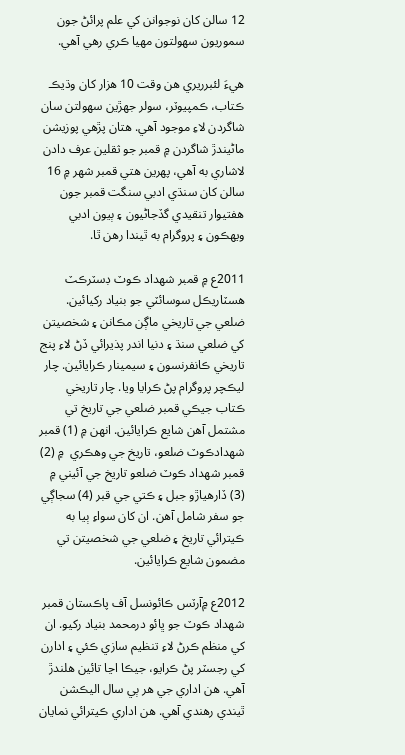12 سالن کان نوجوانن کي علم پرائڻ جون سموريون سھولتون مهيا ڪري رهي آهي.

هيءَ لئبرريري هن وقت 10 هزار کان وڌيڪ ڪتاب، ڪمپيوٽر، سولر جھڙين سهولتن سان شاگردن لاءِ موجود آهي. هتان پڙهي پوزيشن ماڻيندڙ شاگردن ۾ قمبر جو ثقلين عرف دادن لاشاري به آهي، پهرين هتي قمبر شهر ۾ 16 سالن کان سنڌي ادبي سنگت قمبر جون هفتيوار تنقيدي گڏجاڻيون ۽ ٻيون ادبي ويهڪون ۽ پروگرام به ٿيندا رهن ٿا.

2011ع ۾ قمبر شهداد ڪوٽ ڊسٽرڪٽ هسٽاريڪل سوسائٽي جو بنياد رکيائين. ضلعي جي تاريخي ماڳن مڪانن ۽ شخصيتن کي ضلعي سنڌ ۽ دنيا اندر پذيرائي ڏڻ لاءِ پنج تاريخي ڪانفرنسون ۽ سيمينار ڪرايائين. چار ليڪچر پروگرام پڻ ڪرايا ويا. چار تاريخي ڪتاب جيڪي قمبر ضلعي جي تاريخ تي مشتمل آهن شايع ڪرايائين. انهن ۾ (1) قمبر شهدادڪوٽ ضلعو، تاريخ جي وهڪري  ۾ (2) قمبر شهداد ڪوٽ ضلعو تاريخ جي آئيني ۾ (3) ڏارهياڙو جبل ۽ ڪتي جي قبر (4) سجاڳي جو سفر شامل آهن. ان کان سواءِ ٻيا به ڪيترائي تاريخ ۽ ضلعي جي شخصيتن تي مضمون شايع ڪرايائين.

2012ع ۾آرٽس ڪائونسل آف پاڪستان قمبر شهداد ڪوٽ جو ڀائو درمحمد بنياد رکيو. ان کي منظم ڪرڻ لاءِ تنظيم سازي ڪئي ۽ ادارن کي رجسٽر پڻ ڪرايو، جيڪا اڃا تائين هلندڙ آهي. هن اداري جي هر ٻي سال اليڪشن ٿيندي رهندي آهي. هن اداري ڪيترائي نمايان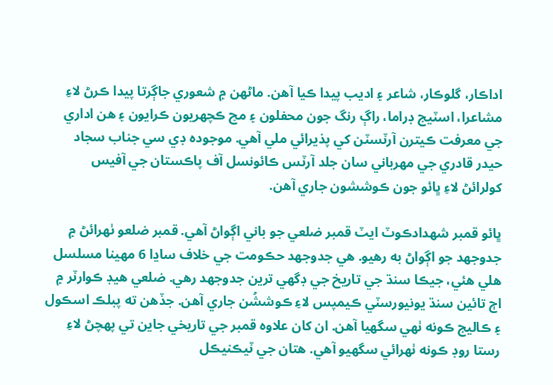اداڪار، گلوڪار، شاعر ۽ اديب پيدا ڪيا آهن. ماڻهن ۾ شعوري جاڳرتا پيدا ڪرڻ لاءِ مشاعرا، اسٽيج ڊراما، راڳ رنگ جون محفلون ۽ مچ ڪچهريون ڪرايون ۽ هن اداري جي معرفت ڪيترن آرٽسٽن کي پذيرائي ملي آهي. موجوده ڊي سي جناب سجاد حيدر قادري جي مهرباني سان جلد آرٽس ڪائونسل آف پاڪستان جي آفيس  کولرائڻ لاءِ ڀائو جون ڪوششون جاري آهن.

ڀائو قمبر شهدادڪوٽ ايٽ قمبر ضلعي جو باني اڳواڻ آهي. قمبر ضلعو ٺهرائڻ ۾ جدوجھد جو اڳواڻ به رهيو. هي جدوجھد حڪومت جي خلاف ساڍا 6 مهينا مسلسل هلي هئي، جيڪا سنڌ جي تاريخ جي ڊگهي ترين جدوجھد رهي. ضلعي هيڊ ڪوارٽر ۾ اڄ تائين سنڌ يونيورسٽي ڪيمپس لاءِ ڪوششُن جاري آهن. جڏهن ته پبلڪ اسڪول ۽ ڪاليج ڪونه ٺھي سگهيا آهن. ان کان علاوه قمبر جي تاريخي جاين تي پهچڻ لاءِ رستا روڊ ڪونه ٺهرائي سگهيو آهي. هتان جي ٽيڪنيڪل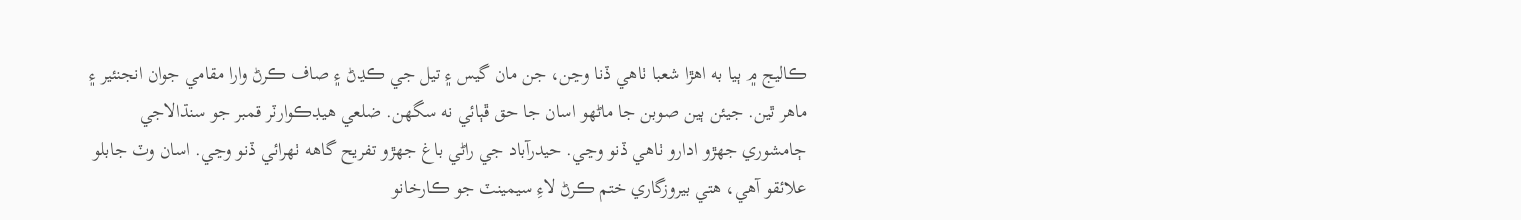ڪاليج ۾ ٻيا به اهڙا شعبا ٺاهي ڏنا وڃن، جن مان گيس ۽ تيل جي ڪڍڻ ۽ صاف ڪرڻ وارا مقامي جوان انجنئير ۽ ماهر ٿين. جيئن ٻين صوبن جا ماڻهو اسان جا حق ڦٻائي نه سگهن. ضلعي هيڊڪوارٽر قمبر جو سنڌالاجي ڄامشوري جھڙو ادارو ٺاهي ڏنو وڃي. حيدرآباد جي راڻي باغ جھڙو تفريح گاهه ٺهرائي ڏنو وڃي. اسان وٽ جابلو علائقو آهي، هتي بيروزگاري ختم ڪرڻ لاءِ سيمينٽ جو ڪارخانو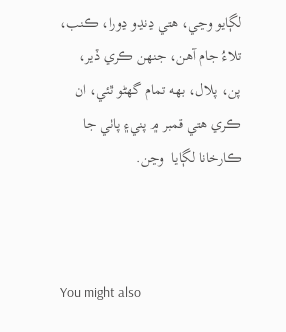لڳايو وڃي، هتي ڍنڍو ڍورا، ڪنب، تلاءُ جام آهن، جنهن ڪري ڏير، پن، پلال، بھه تمام گهڻو ٿئي، ان ڪري هتي قمبر ۾ پني۽ پاٺي جا ڪارخانا لڳايا  وڃن.



You might also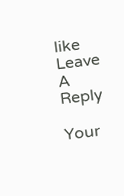like
Leave A Reply

Your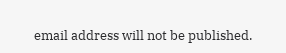email address will not be published.